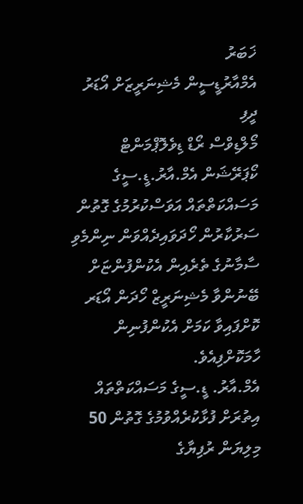ޚަބަރު
އެމްއާރުޑީސީން މެޝިނަރީޒަށް އޯޑަރު ދީފި
މޯލްޑިވްސް ރޯޑް ޑިވެލޮޕްމަންޓް ކޯޕަރޭޝަން އެމް.އާރު.ޑީ.ސީގެ މަސައްކަތްތައް އަވަސްކުރުމުގެ ގޮތުން ސަރުކާރުން ހޯދަވައިދެއްވަން ނިންމެވި ސާމާނުގެ ތެރެއިން އެކުންފުންޏަށް ބޭނުންވާ މެޝިނަރީޒް ހޯދަން އޯޑަރ ކޮށްފައިވާ ކަމަށް އެކުންފުނިން ހާމަކޮށްފިއެވެ.
އެމް.އާރު. ޑީ.ސީގެ މަސައްކަތްތައް އިތުރަށް ފުޅާކުރެއްވުމުގެ ގޮތުން 50 މިލިޔަން ރުފިޔާގެ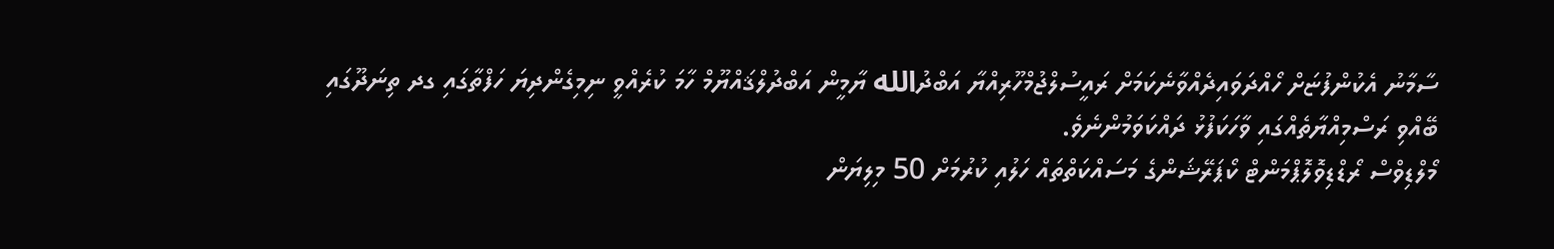ސާމާނު އެކުންފުޏަށް ހޯއްދަވައިދެއްވާނެކަމަށް ރައީސުލްޖުމްހޫރިއްޔާ އަބްދުالله ޔާމީން އަބްދުލްޤައްޔޫމް ހާމަ ކުރެއްވީ ނިމިގެންދިޔަ ހަފްތާގައި ގދ ތިނަދޫގައި ބޭއްވި ރަސްމިއްޔާތެއްގައި ވާހަކަފުޅު ދައްކަވަމުންނެވެ.
މޯލްޑިވްސް ރޯޑްޑިވޮލޮޕްމަންޓް ކޯޕަރޭޝަންގެ މަސައްކަތްތައް ހަލުއި ކުރުމަށް 50 މިލިޔަން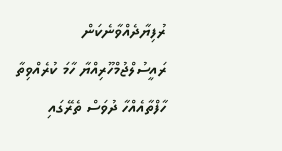ރުފިޔާދެއްވާނެކަން ރައީސުލްޖުމްހޫރިއްޔާ ހާމަ ކުރެއްވިތާ ހާފްތާއެއްހާ ދުވަސް ތެރޭގައި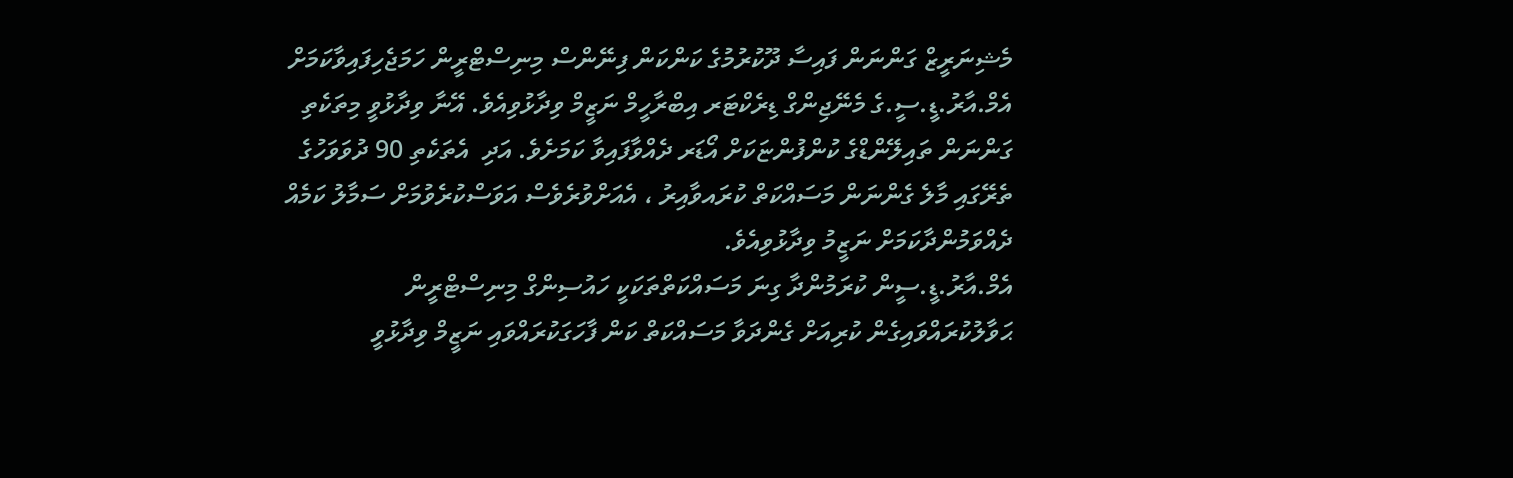މެޝިނަރީޒް ގަންނަން ފައިސާ ދޫކުރުމުގެ ކަންކަން ފިނޭންސް މިނިސްޓްރީން ހަމަޖެހިފައިވާކަމަށް އެމް.އާރު.ޑީ.ސީ.ގެ މެނޭޖިންގް ޑިރެކްޓަރ އިބްރާހީމް ނަޒީމް ވިދާޅުވިއެވެ. އޭނާ ވިދާޅުވީ މިތަކެތި ގަންނަން ތައިލޭންޑްގެ ކުންފުންޏަކަށް އޯޑަރ ދެއްވާފައިވާ ކަމަށެވެ. އަދި  އެތަކެތި 90 ދުވަވަހުގެ ތެރޭގައި މާލެ ގެންނަން މަސައްކަތް ކުރައވާއިރު ، އެއަށްވުރެވެސް އަވަސްކުރެވުމަށް ސަމާލު ކަމެއް ދެއްވަމުންދާކަމަށް ނަޒީމު ވިދާޅުވިއެވެ.
އެމް.އާރު.ޑީ.ސީން ކުރަމުންދާ ގިނަ މަސައްކަތްތަކަކީ ހައުސިންގް މިނިސްޓްރީން ޙަވާލުކުރައްވައިގެން ކުރިއަށް ގެންދަވާ މަސައްކަތް ކަން ފާހަގަކުރައްވައި ނަޒީމް ވިދާޅުވީ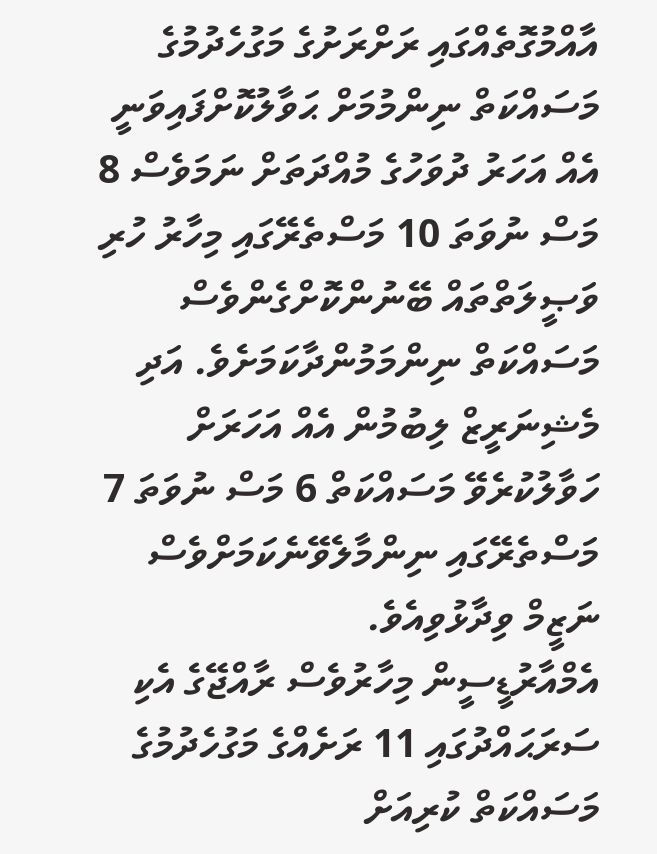އާއްމުގޮތެއްގައި ރަށްރަށުގެ މަގުހެދުމުގެ މަސައްކަތް ނިންމުމަށް ޙަވާލުކޮށްފައިވަނީ އެއް އަހަރު ދުވަހުގެ މުއްދަތަށް ނަމަވެސް 8 މަސް ނުވަތަ 10 މަސްތެރޭގައި މިހާރު ހުރި ވަޞީލަތްތައް ބޭނުންކޮށްގެންވެސް  މަސައްކަތް ނިންމަމުންދާކަމަށެވެ. އަދި މެޝިނަރީޒް ލިބުމުން އެއް އަހަރަށް ހަވާލުކުރެވޭ މަސައްކަތް 6 މަސް ނުވަތަ 7 މަސްތެރޭގައި ނިންމާލެވޭނެކަމަށްވެސް ނަޒީމް ވިދާޅުވިއެވެ.
އެމްއާރުޑީސީން މިހާރުވެސް ރާއްޖޭގެ އެކި ސަރަޙައްދުގައި 11 ރަށެއްގެ މަގުހެދުމުގެ މަސައްކަތް ކުރިއަށް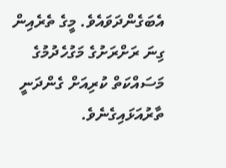އެބަގެންދަވައެވެ. މީގެ ތެރެއިން ގިނަ ރަށްރަށުގެ މަގުހެދުމުގެ މަސައްކަތް ކުރިއަށް ގެންދަނީ ތާރުއަޅައިގެނެވެ.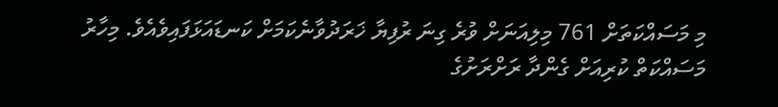މި މަސައްކަތަށް 761 މިލިއަނަށް ވުރެ ގިނަ ރުފިޔާ ޚަރަދުވާނެކަމަށް ކަނޑައަޅަފައިވެއެވެ. މިހާރު މަސައްކަތް ކުރިއަށް ގެންދާ ރަށްރަށުގެ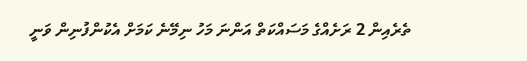ތެރެއިން 2 ރަށެއްގެ މަސައްކަތް އަންނަ މަހު ނިމޭނެ ކަމަށް އެކުންފުނިން ވަނީ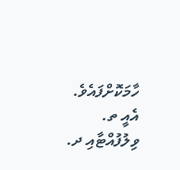ހާމަކޮށްފައެވެ. އެއީ ތ. ވިލުފުއްޓާއި ދ.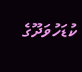ކުޑަހުވަދޫގެ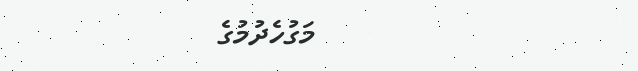މަގުހެދުމުގެ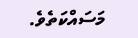މަސައްކަތެވެ.